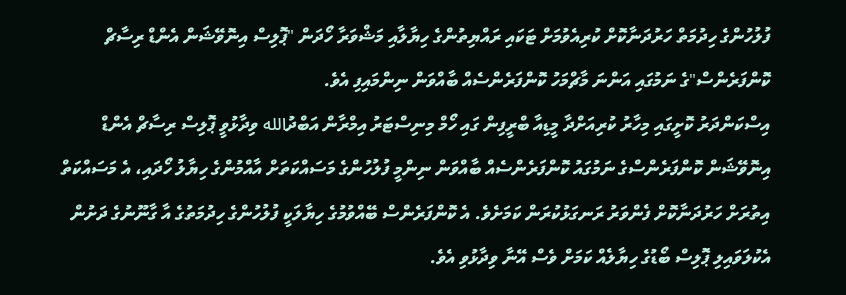ފުލުހުންގެ ހިދުމަތް ހަރުދަނާކޮށް ކުރިއެވުމަށް ޓަކައި ރައްޔިތުންގެ ހިޔާލާއި މަޝްވަރާ ހޯދަން "ޕޮލިސް އިނޮވޭޝަން އެންޑް ރިސާޗް ކޮންފަރެންސް"ގެ ނަމުގައި އަންނަ މާޗްމަހު ކޮންފަރެންސެއް ބާއްވަން ނިންމައިފި އެވެ.
އިސްކަންދަރު ކޮށީގައި މިހާރު ކުރިއަށްދާ މީޑިއާ ބްރީފިން ގައި ހޯމް މިނިސްޓަރު އިމްރާން އަބްދުالله ވިދާޅުވީ ޕޮލިސް ރިސާޗް އެންޑް އިނޮވޭޝަން ކޮންފަރެންސްގެ ނަމުގައު ކޮންފަރެންސެއް ބާއްވަން ނިންމީ ފުލުހުންގެ މަސައްކަތަށް އާއްމުންގެ ހިޔާލު ހޯދައި، އެ މަސައްކަތް އިތުރަށް ހަރުދަނާކޮށް ފެންވަރު ރަނގަޅުކުރަން ކަމަށެވެ. އެ ކޮންފަރެންސް ބޭއްވުމުގެ ހިޔާލަކީ ފުލުހުންގެ ހިދުމަތުގެ އާ ގާނޫނުގެ ދަށުން އެކުލަވައިލި ޕޮލިސް ބޯޑުގެ ހިޔާލެއް ކަމަށް ވެސް އޭނާ ވިދާޅުވި އެވެ.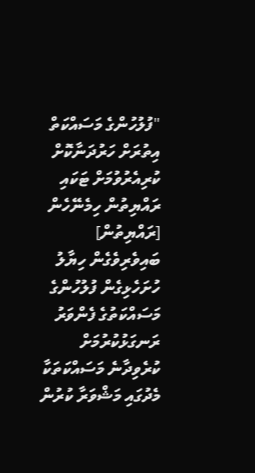"ފުލުހުންގެ މަސައްކަތް އިތުރަށް ހަރުދަނާކޮށް ކުރިއެރުވުމަށް ޓަކައި ރައްޔިތުން ހިމެނޭހެން [ރައްޔިތުން] ބައިވެރިވެގެން ހިޔާލު ހުށަހެޅިގެން ފުލުހުންގެ މަސައްކަތުގެ ފެންވަރު ރަނގަޅުކުރުމަށް ކުރެވިދާނެ މަސައްކަތަކާ މެދުގައި މަޝްވަރާ ކުރުން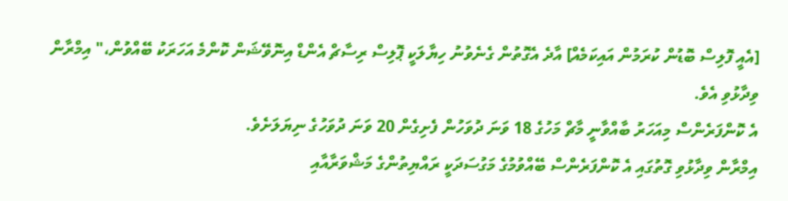[އެއީ ފޮލިސް ބޮޑުން ކުރަމުން އައިކަމެއް] އާދެ އެގޮތުން ގެނެވުނު ހިޔާލަކީ ޕޮލިސް ރިސާޗް އެންޑް އިނޮވޭޝަން ކޮންމެ އަހަރަކު ބޭއްވުން،" އިމްރާން ވިދާޅުވި އެވެ.
އެ ކޮންފަރެންސް މިއަހަރު ބާއްވާނީ މާޗް މަހުގެ 18 ވަނަ ދުވަހުން ފެށިގެން 20 ވަނަ ދުވަހުގެ ނިޔަލަށެވެ.
އިމްރާން ވިދާޅުވި ގޮތުގައި އެ ކޮންފަރެންސް ބޭއްވުމުގެ މަގުސަދަކީ ރައްޔިތުންގެ މަޝްވަރާއާއި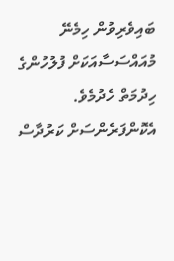ބައިވެރިވުން ހިމެނޭ މުއައްސަސާއަކަށް ފުލުހުންގެ ހިދުމަތް ހެދުމެވެ.
އެކޮންފަރެންސަށް ކަރުދާސް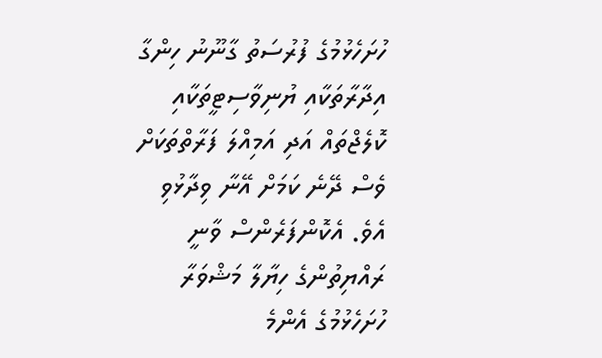ހުށަހެޅުމުގެ ފުރުސަތު ގާނޫނު ހިންގާ އިދާރާތަކާއި ޔުނިވާސިޓީތަކާއި ކޮލެޖްތައް އަދި އަމިއްލަ ފަރާތްތަކަށް ވެސް ދޭނެ ކަމަށް އޭނާ ވިދާޅުވި އެވެ. އެކޮންފަރެންސް ވާނީ ރައްޔިތުންގެ ހިޔާލާ މަޝްވަރާ ހުށަހެޅުމުގެ އެންމެ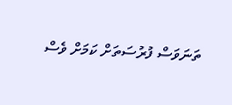ތަނަވަސް ފުރުސަތަށް ކަމަށް ވެސް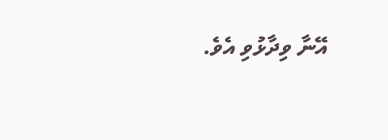އޭނާ ވިދާޅުވި އެވެ.